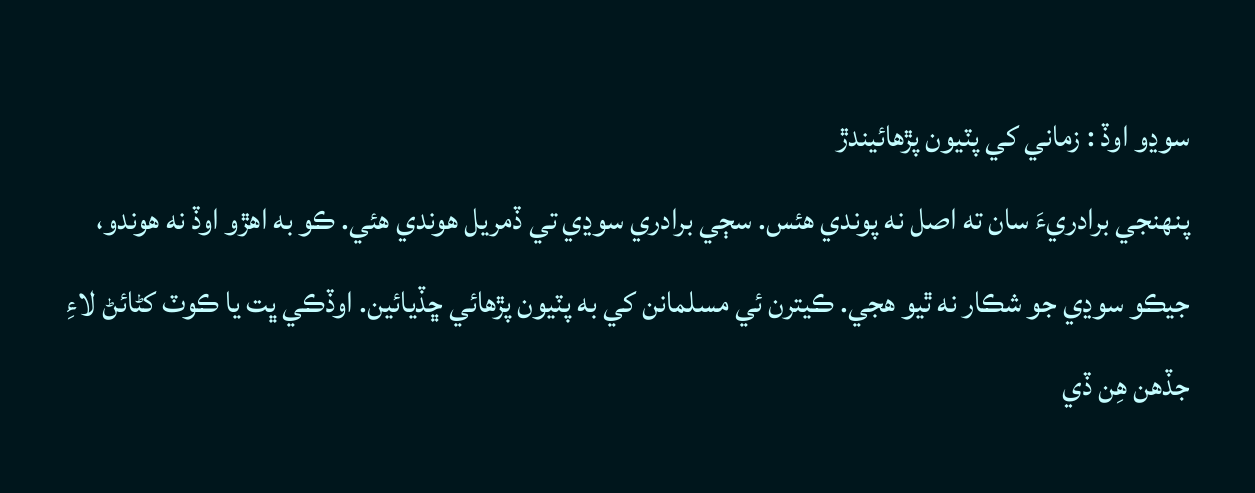سوڍو اوڏ : زماني کي پٽيون پڙهائيندڙ
پنهنجي برادريءَ سان ته اصل نه پوندي هئس. سڄي برادري سوڍي تي ڏمريل هوندي هئي. ڪو به اهڙو اوڏ نه هوندو، جيڪو سوڍي جو شڪار نه ٿيو هجي. ڪيترن ئي مسلمانن کي به پٽيون پڙهائي ڇڏيائين. اوڏڪي ڀت يا ڪوٽ کڻائڻ لاءِ جڏهن هِن ڏي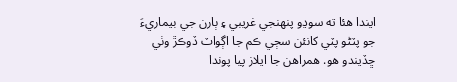ايندا هئا ته سوڍو پنهنجي غريبي ۽ ٻارن جي بيماريءَ جو پٽڻو پٽي کانئن سڄي ڪم جا اڳواٽ ڏوڪڙ وٺي ڇڏيندو هو. همراهن جا ايلاز پيا پوندا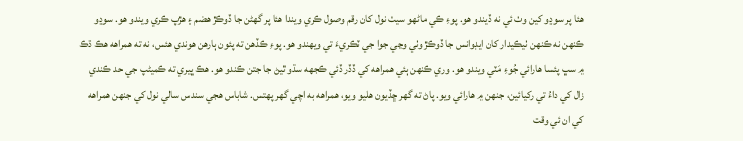هئا پر سوڍو کين وٺ ئي نه ڏيندو هو. پوءِ ڪي ماڻهو سيٺ نول کان رقم وصول ڪري ويندا هئا پر گھڻن جا ڏوڪڙ هضم ۽ هڙپ ڪري ويندو هو. سوڍو ڪنهن نه ڪنهن ٺيڪيدار کان ايڊوانس جا ڏوڪڙ وٺي وڃي جوا جي ٽڪريءَ تي ويهندو هو. پوءِ ڪڏهن ته پئون ٻارهن هوندي هئس، نه ته همراهه هڪ ڌڪ ۾ سڀ پئسا هارائي جُوءِ مَٽي ويندو هو. وري ڪنهن ٻئي همراهه کي ڏڏر ڏئي ڪجھه سڌو ٿيڻ جا جتن ڪندو هو. هڪ ڀيري ته ڪميڻپ جي حد ڪندي زال کي داءُ تي رکيائين، جنهن ۾ هارائي ويو. پاڻ ته گھر ڇڏيون هليو ويو، همراهه به اچي گھر پهتس. شاباس هجي سندس سالي نول کي جنهن همراهه کي ان ئي وقت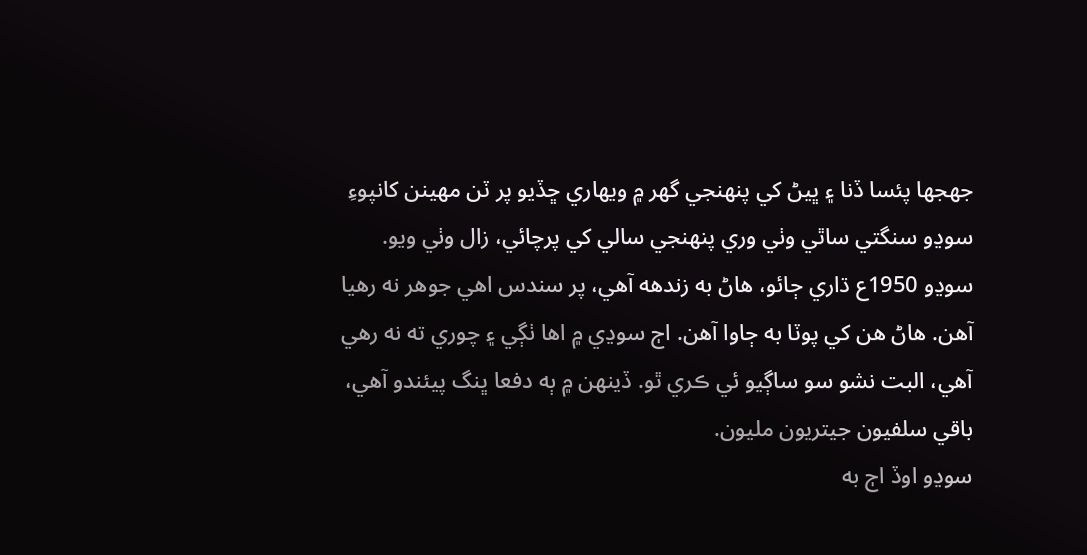جھجھا پئسا ڏنا ۽ ڀيڻ کي پنهنجي گھر ۾ ويهاري ڇڏيو پر ٽن مهينن کانپوءِ سوڍو سنگتي ساٿي وٺي وري پنهنجي سالي کي پرچائي، زال وٺي ويو.
سوڍو 1950ع ڌاري ڄائو، هاڻ به زندهه آهي، پر سندس اهي جوهر نه رهيا آهن. هاڻ هن کي پوٽا به ڄاوا آهن. اڄ سوڍي ۾ اها ٺڳي ۽ چوري ته نه رهي آهي، البت نشو سو ساڳيو ئي ڪري ٿو. ڏينهن ۾ ٻه دفعا ڀنگ پيئندو آهي، باقي سلفيون جيتريون مليون.
سوڍو اوڏ اڄ به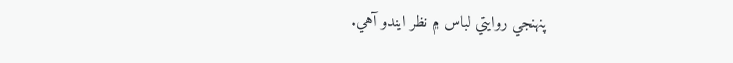پنهنجي روايتي لباس ۾ نظر ايندو آهي.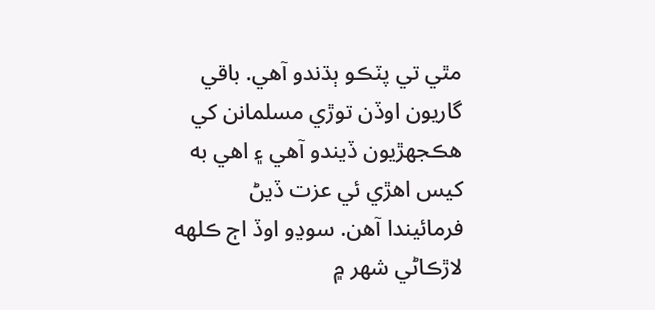مٿي تي پٽڪو ٻڌندو آهي. باقي گاريون اوڏن توڙي مسلمانن کي هڪجهڙيون ڏيندو آهي ۽ اهي به کيس اهڙي ئي عزت ڏيڻ فرمائيندا آهن. سوڍو اوڏ اڄ ڪلهه لاڙڪاڻي شهر ۾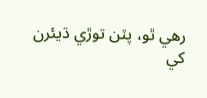رهي ٿو، پٽن توڙي ڌيئرن کي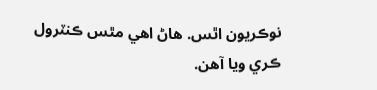نوڪريون اٿس. هاڻ اهي مٿس ڪنٽرول ڪري ويا آهن.